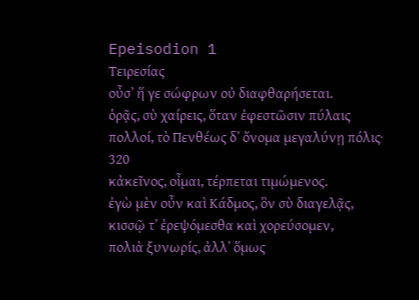Epeisodion 1
Τειρεσίας
οὖσʼ ἥ γε σώφρων οὐ διαφθαρήσεται.
ὁρᾷς, σὺ χαίρεις, ὅταν ἐφεστῶσιν πύλαις
πολλοί, τὸ Πενθέως δʼ ὄνομα μεγαλύνῃ πόλις·
320
κἀκεῖνος, οἶμαι, τέρπεται τιμώμενος.
ἐγὼ μὲν οὖν καὶ Κάδμος, ὃν σὺ διαγελᾷς,
κισσῷ τʼ ἐρεψόμεσθα καὶ χορεύσομεν,
πολιὰ ξυνωρίς, ἀλλʼ ὅμως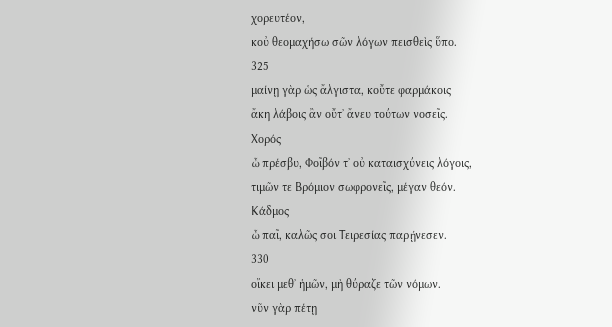χορευτέον,
κοὐ θεομαχήσω σῶν λόγων πεισθεὶς ὕπο.
325
μαίνῃ γὰρ ὡς ἄλγιστα, κοὔτε φαρμάκοις
ἄκη λάβοις ἂν οὔτʼ ἄνευ τούτων νοσεῖς.
Χορός
ὦ πρέσβυ, Φοῖβόν τʼ οὐ καταισχύνεις λόγοις,
τιμῶν τε Βρόμιον σωφρονεῖς, μέγαν θεόν.
Κάδμος
ὦ παῖ, καλῶς σοι Τειρεσίας παρῄνεσεν.
330
οἴκει μεθʼ ἡμῶν, μὴ θύραζε τῶν νόμων.
νῦν γὰρ πέτῃ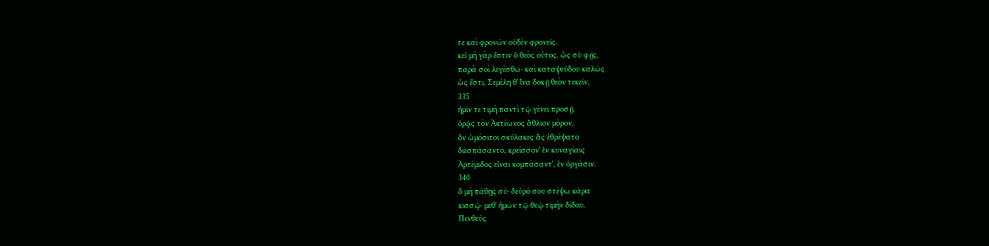τε καὶ φρονῶν οὐδὲν φρονεῖς.
κεἰ μὴ γὰρ ἔστιν ὁ θεὸς οὗτος, ὡς σὺ φῄς,
παρὰ σοὶ λεγέσθω· καὶ καταψεύδου καλῶς
ὡς ἔστι, Σεμέλη θʼ ἵνα δοκῇ θεὸν τεκεῖν,
335
ἡμῖν τε τιμὴ παντὶ τῷ γένει προσῇ.
ὁρᾷς τὸν Ἀκτέωνος ἄθλιον μόρον,
ὃν ὠμόσιτοι σκύλακες ἃς ἐθρέψατο
διεσπάσαντο, κρείσσονʼ ἐν κυναγίαις
Ἀρτέμιδος εἶναι κομπάσαντʼ, ἐν ὀργάσιν.
340
ὃ μὴ πάθῃς σύ· δεῦρό σου στέψω κάρα
κισσῷ· μεθʼ ἡμῶν τῷ θεῷ τιμὴν δίδου.
Πενθεύς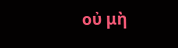οὐ μὴ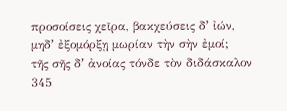προσοίσεις χεῖρα, βακχεύσεις δʼ ἰών,
μηδʼ ἐξομόρξῃ μωρίαν τὴν σὴν ἐμοί;
τῆς σῆς δʼ ἀνοίας τόνδε τὸν διδάσκαλον
345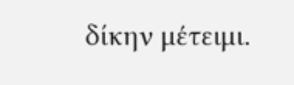δίκην μέτειμι.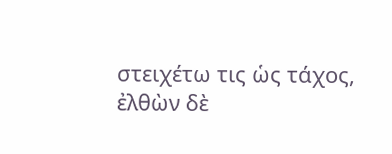στειχέτω τις ὡς τάχος,
ἐλθὼν δὲ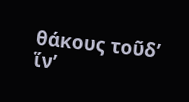θάκους τοῦδʼ ἵνʼ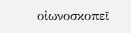οἰωνοσκοπεῖ